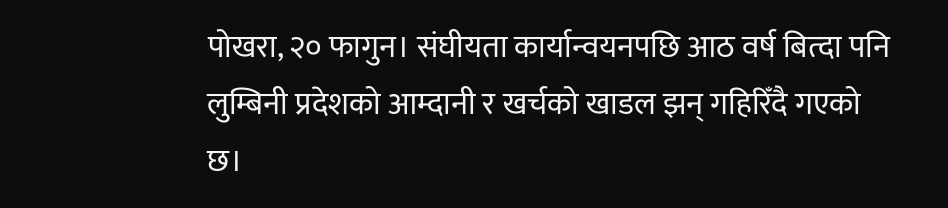पोखरा, २० फागुन। संघीयता कार्यान्वयनपछि आठ वर्ष बित्दा पनि लुम्बिनी प्रदेशको आम्दानी र खर्चको खाडल झन् गहिरिँदै गएको छ।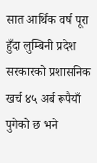सात आर्थिक वर्ष पूरा हुँदा लुम्बिनी प्रदेश सरकारको प्रशासनिक खर्च ४५ अर्ब रूपैयाँ पुगेको छ भने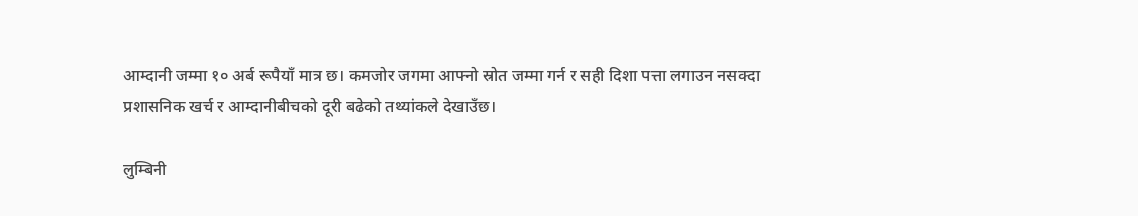आम्दानी जम्मा १० अर्ब रूपैयाँ मात्र छ। कमजोर जगमा आफ्नो स्रोत जम्मा गर्न र सही दिशा पत्ता लगाउन नसक्दा प्रशासनिक खर्च र आम्दानीबीचको दूरी बढेको तथ्यांकले देखाउँछ।

लुम्बिनी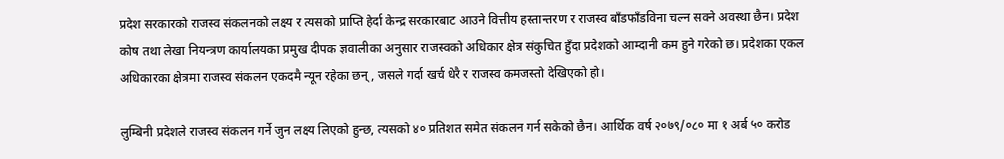प्रदेश सरकारको राजस्व संकलनको लक्ष्य र त्यसको प्राप्ति हेर्दा केन्द्र सरकारबाट आउने वित्तीय हस्तान्तरण र राजस्व बाँडफाँडविना चल्न सक्ने अवस्था छैन। प्रदेश कोष तथा लेखा नियन्त्रण कार्यालयका प्रमुख दीपक ज्ञवालीका अनुसार राजस्वको अधिकार क्षेत्र संकुचित हुँदा प्रदेशको आम्दानी कम हुने गरेको छ। प्रदेशका एकल अधिकारका क्षेत्रमा राजस्व संकलन एकदमै न्यून रहेका छन्, जसले गर्दा खर्च धेरै र राजस्व कमजस्तो देखिएको हो।

लुम्बिनी प्रदेशले राजस्व संकलन गर्ने जुन लक्ष्य लिएको हुन्छ, त्यसको ४० प्रतिशत समेत संकलन गर्न सकेको छैन। आर्थिक वर्ष २०७९/०८० मा १ अर्ब ५० करोड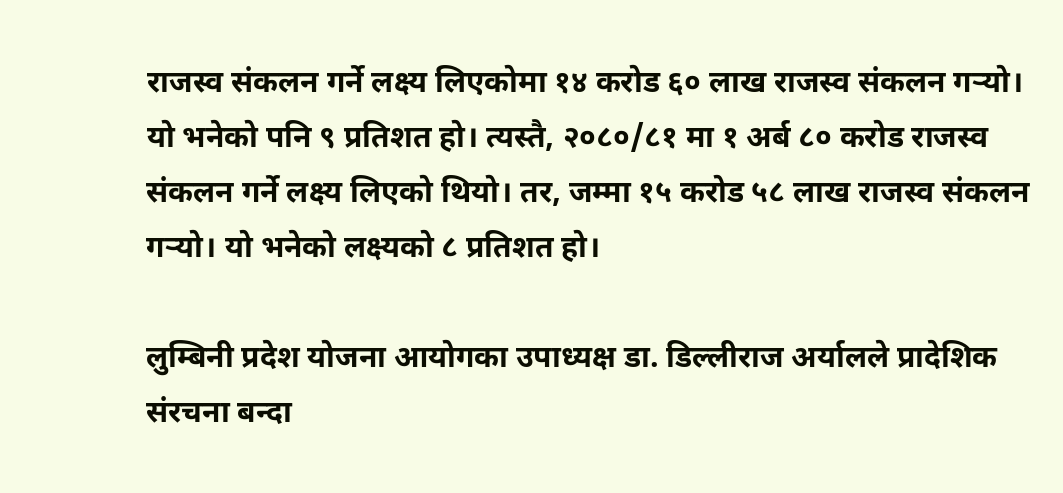राजस्व संकलन गर्ने लक्ष्य लिएकोमा १४ करोड ६० लाख राजस्व संकलन गर्‍यो। यो भनेको पनि ९ प्रतिशत हो। त्यस्तै, २०८०/८१ मा १ अर्ब ८० करोड राजस्व संकलन गर्ने लक्ष्य लिएको थियो। तर, जम्मा १५ करोड ५८ लाख राजस्व संकलन गर्‍यो। यो भनेको लक्ष्यको ८ प्रतिशत हो।

लुम्बिनी प्रदेश योजना आयोगका उपाध्यक्ष डा. डिल्लीराज अर्यालले प्रादेशिक संरचना बन्दा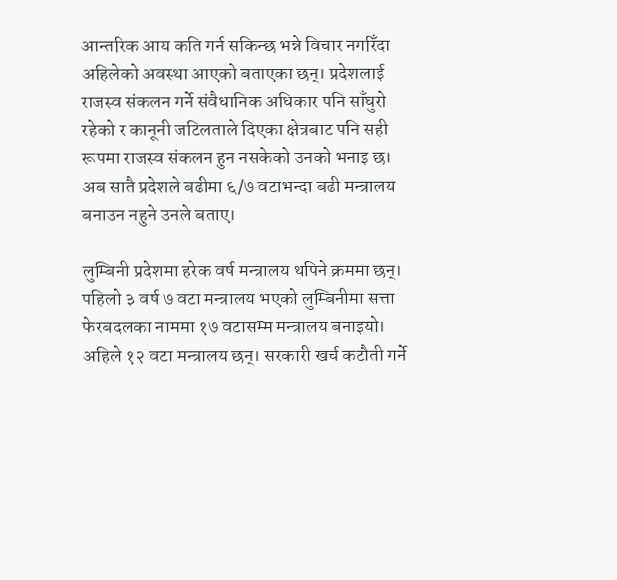आन्तरिक आय कति गर्न सकिन्छ भन्ने विचार नगरिँदा अहिलेको अवस्था आएको बताएका छन्। प्रदेशलाई राजस्व संकलन गर्ने संवैधानिक अधिकार पनि साँघुरो रहेको र कानूनी जटिलताले दिएका क्षेत्रबाट पनि सही रूपमा राजस्व संकलन हुन नसकेको उनको भनाइ छ। अब सातै प्रदेशले बढीमा ६/७ वटाभन्दा बढी मन्त्रालय बनाउन नहुने उनले बताए।

लुम्बिनी प्रदेशमा हरेक वर्ष मन्त्रालय थपिने क्रममा छन्। पहिलो ३ वर्ष ७ वटा मन्त्रालय भएको लुम्बिनीमा सत्ता फेरबदलका नाममा १७ वटासम्म मन्त्रालय बनाइयो। अहिले १२ वटा मन्त्रालय छन्। सरकारी खर्च कटौती गर्ने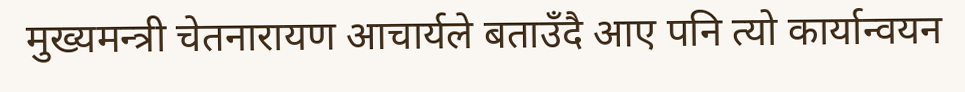मुख्यमन्त्री चेतनारायण आचार्यले बताउँदै आए पनि त्यो कार्यान्वयन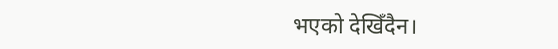भएको देखिँदैन।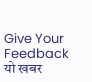Give Your Feedback
यो खबर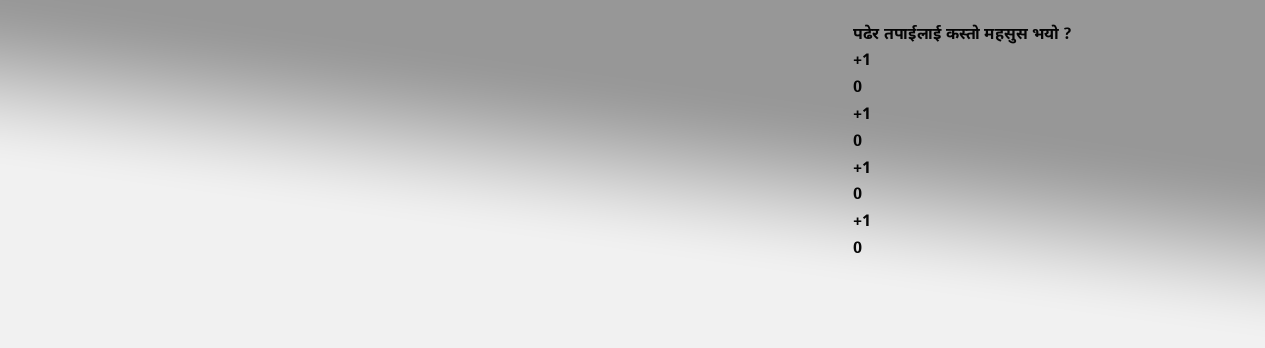पढेर तपाईलाई कस्तो महसुस भयो ?
+1
0
+1
0
+1
0
+1
0